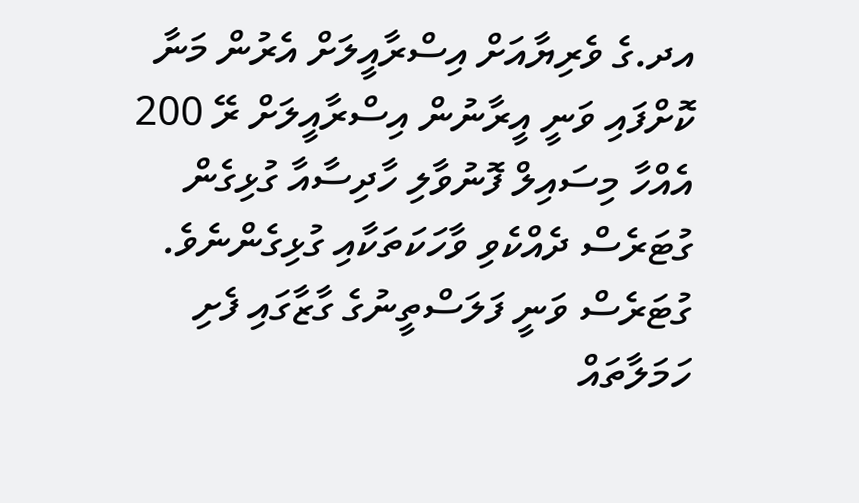އދ.ގެ ވެރިޔާއަށް އިސްރާއީލަށް އެރުން މަނާ ކޮށްފައި ވަނީ އީރާނުން އިސްރާއީލަށް ރޭ 200 އެއްހާ މިސައިލް ފޮނުވާލި ހާދިސާއާ ގުޅިގެން ގުޓަރެސް ދެއްކެވި ވާހަކަތަކާއި ގުޅިގެންނެވެ.
ގުޓަރެސް ވަނީ ފަލަސްތީނުގެ ގާޒާގައި ފެށި ހަމަލާތައް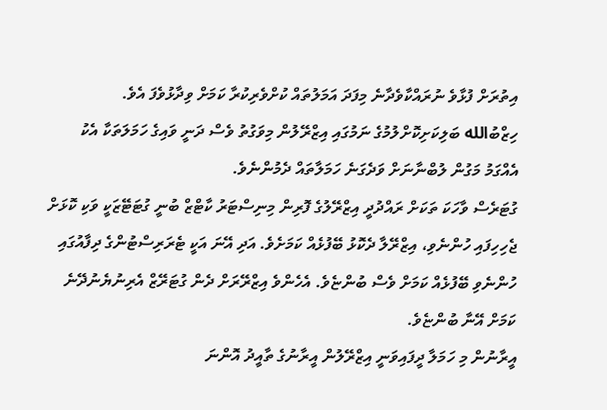އިތުރަށް ފުޅާވެ ނުރައްކާވެދާނެ މިފަދަ އަމަލުތައް ކުށްވެރިކުރާ ކަމަށް ވިދާޅުވެފަ އެވެ.
ހިޒްބުالله ބަލިކަށިކޮށްލުމުގެ ނަމުގައި އިޒްރޭލުން މިވަގުތު ވެސް ދަނީ ވައިގެ ހަމަލަތަކާ އެކު އެއްގަމު މަގުން ލުބްނާނަށް ވަދެގަނެ ހަމަލާތައް ދެމުންނެވެ.
ގުޓަރެސް ވާހަކަ ތަކަށް ރައްދުދީ އިޒްރޭލުގެ ފޮރިން މިނިސްޓަރު ކާޓްޒް ބުނީ ގުޓަޓޭޒަކީ ވަކި ކޮޅަށް ޖެހިހިފައި ހުންނެވި، އިޒްރޭލާ ދެކޮޅު ބޭފުޅެއް ކަމަށެވެ. އަދި އޭނަ އަކީ ޓެރަރިސްޓުންގެ ދިފާއުގައި ހުންނެވި ބޭފުޅެއް ކަމަށް ވެސް ބުންޏެވެ. އެހެންވެ އިޒްރޭރަށް ދެން ގުޓަރޭޒް އެރިނުޔެނުދޭނެ ކަމަށް އޭނާ ބުންޏެވެ.
އީރާނުން މި ހަމަލާ ދީފައިވަނީ އިޒްރޭލުން އީރާނުގެ ތާއީދު އޮންނަ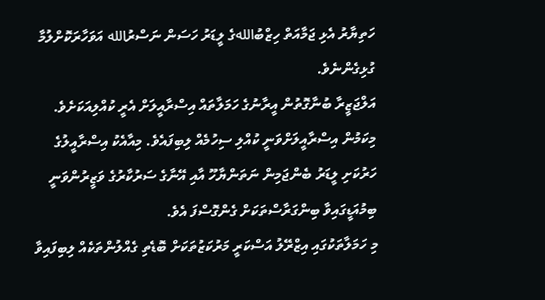ހަތިޔާރު އެޅި ޖަމާއަތް ހިޒްބުاللهގެ ލީޑަރު ހަސަން ނަސްރުالله އަވަހާރަކޮށްލުމާ ގުޅިގެންނެވެ.
އަލްޖަޒީރާ ބުނާގޮތުން އީރާނުގެ ހަމަލާތައް އިސްރާއީލަށް އެރީ ކުއްލިއަކަށެވެ. މިކަމުން އިސްރާއީލަށްވަނީ ކުއްލި ސިހުމެއް ލިބިފައެވެ. މިއާއެކު އިސްރާއީލުގެ ހަރުކަށި ލީޑަރު ބެންޖަމިން ނަތަންޔާހޫ އާއި އޭނާގެ ސަރުކާރުގެ ވަޒީރުންވަނީ ބިމުއަޑީގައިވާ ބިންގަރާސްތަކަށް ގެންގޮސްފަ އެވެ.
މި ހަމަލާތަކުގައި އިޒްރޭލު އަސްކަރީ މަރުކަޒުތަކަށް ބޮޑެތި ގެއްލުންތަކެއް ލިބިފައިވާ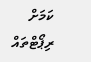ކަމަށް ރިޕޯޓްތައް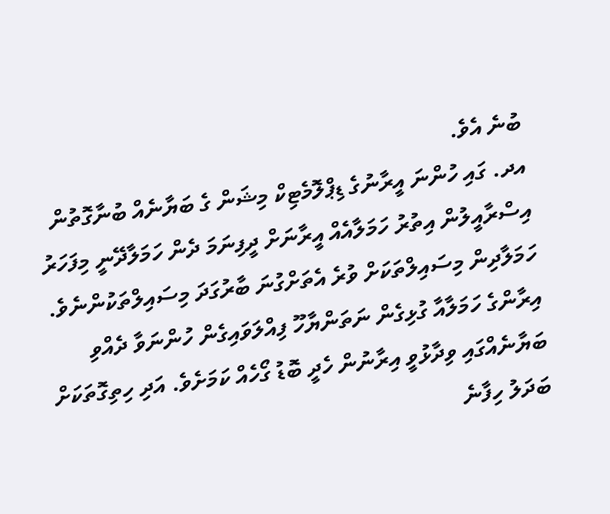ބުނެ އެވެ.
އދ. ގައި ހުންނަ އީރާނުގެ ޑިޕްލޮމެޓިކް މިޝަން ގެ ބަޔާނެއް ބުނާގޮތުން އިސްރާއީލުން އިތުރު ހަމަލާއެއް އީރާނަށް ދީފިނަމަ ދެން ހަމަލާދޭނީ މިފަހަރު ހަމަލާދިން މިސައިލްތަކަށް ވުރެ އެތަށްގުނަ ބާރުގަދަ މިސައިލްތަކުންނެވެ.
އިރާންގެ ހަމަލާއާ ގުޅިގެން ނަތަންޔާހޫ ފިއްލަވައިގެން ހުންނަވާ ދެއްވި ބަޔާނެއްގައި ވިދާޅުވީ އިރާނުން ހެދީ ބޮޑު ގޯހެއް ކަމަށެވެ. އަދި ހިތިގޮތަކަށް ބަދަލު ހިފާނެ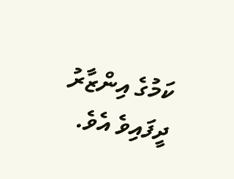ކަމުގެ އިންޒާރު ދީފައިވެ އެވެ.